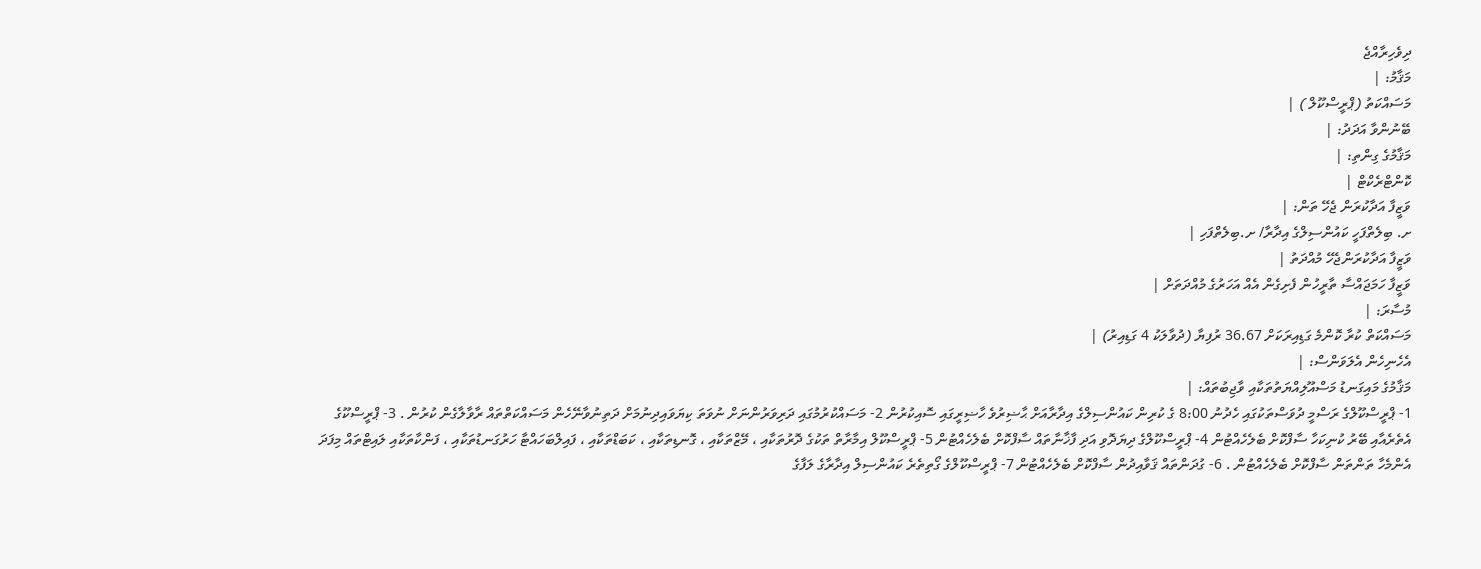ދިވެހިރާއްޖެ
މަޤާމު: |
މަސައްކަތު (ޕްރީސްކޫލް ) |
ބޭނުންވާ އަދަދު: |
މަޤާމުގެ ގިންތި: |
ކޮންޓްރެކްޓް |
ވަޒީފާ އަދާކުރަން ޖެހޭ ތަން: |
ށ. ބިލެތްފަހީ ކައުންސިލްގެ އިދާރާ/ ށ.ބިލެތްފަހި |
ވަޒީފާ އަދާކުރަންޖެހޭ މުއްދަތު |
ވަޒީފާ ހަމަޖައްސާ ތާރީހުން ފެށިގެން އެއް އަހަރުގެ މުއްދަތަށް |
މުސާރަ: |
މަސައްކަތް ކުރާ ކޮންމެ ގަޑިއިރަކަށް 36.67 ރުފިޔާ (ދުވާލަކު 4 ގަޑިއިރު) |
އެހެނިހެން އެލަވަންސް: |
މަޤާމުގެ މައިގަނޑު މަސްއޫލިއްޔަތުތަކާއި ވާޖިބުތައް: |
1- ޕްރީސްކޫލްގެ ރަސްމީ ދުވަސްތަކުގައި ހެދުނު 8:00 ގެ ކުރިން ކައުންސިލްގެ އިދާރާއަށް ޙާޟިރުވެ ހާޟިރީގައި ސޮއިކުރުން 2- މަސައްކުރުމުގައި ދަރިވަރުންނަށް ނުވަތަ ކިޔަވައިދިނުމަށް ދަތިނުވާނޭހެން މަސައްކަތްތައް ރާވާލާގެން ކުރުން . 3- ޕްރީސްކޫގެ އެތެރެއާއި ބޭރު ކުނިކަހާ ސާފްކޮށް ބެލެހެއްޓުން 4- ޕްރީސްކޫލްގެ ދިޔަދޮވި އަދި ފާޚާނާތައް ސާފްކޮށް ބެލެހެއްޓުން 5- ޕްރީސްކޫލް އިމާރާތް ތަކުގެ ދޮރުތަކާއި ، މޭޒްތަކާއި ، ގޮނޑިތަކާއި ، ކަބަޑްތަކާއި ، ފައިލްބަހައްޓާ ހަރުގަނޑުތަކާއި ، ފަންކާތަކާއި ލައިޓްތައް މިފަދަ އެންމެހާ ތަންތަން ސާފްކޮށް ބެލެހެއްޓުން . 6- ގުދަންތައް ޤަވާއިދުން ސާފްކޮށް ބެލެހެއްޓުން 7- ޕްރީސްކޫލްގެ ގޯތިތެރެ ކައުންސިލް އިދާރާގެ ލަފާގެ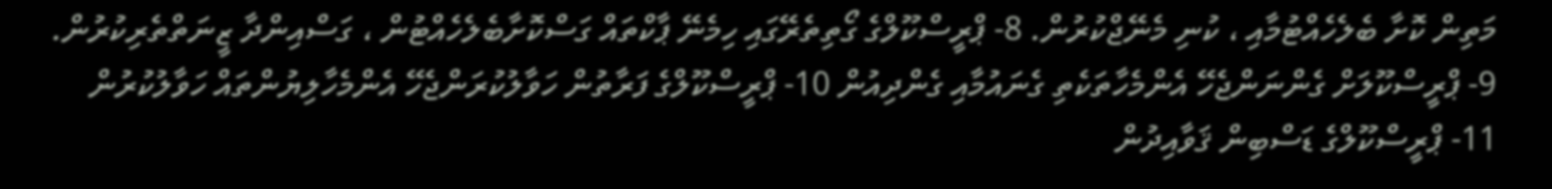މަތިން ކޮށާ ބެލެހެއްޓުމާއި ، ކުނި މެނޭޖްކުރުން. 8- ޕްރީސްކޫލްގެ ގޯތިތެރޭގައި ހިމެނޭ ޕާކްތައް ގަސްކޮށާބެލެހެއްޓުން ، ގަސްއިންދާ ޒީނަތްތެރިކުރުން. 9- ޕްރީސްކޫލަށް ގެންނަންޖެހޭ އެންމެހާތަކެތި ގެނައުމާއި ގެންދިއުން 10- ޕްރީސްކޫލްގެ ފަރާތުން ހަވާލުކުރަންޖެހޭ އެންމެހާލިޔުންތައް ހަވާލުކުރުން 11- ޕްރީސްކޫލްގެ ޑަސްބިން ޤަވާއިދުން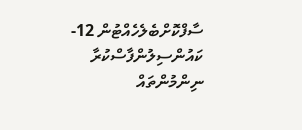ސާފްކޮށްބެލެހެއްޓުން 12- ކައުންސިލުންފާސްކުރާ ނިންމުންތައް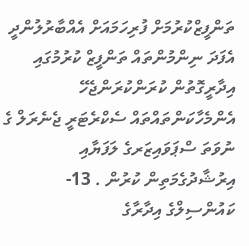ތަންފީޒްކުރުމަށް ފުރިހަމައަށް އެއްބާރުލުންދީ އެފަދަ ނިންމުންތައް ތަންފީޒް ކުރުމުގައި އިދާރީގޮތުން ކުރަންކުރަންޖެހޭ އެންމެހާކަންތައްތައް ސެކްރެޓަރީ ޖެނެރަލް ގެ ނުވަތަ ސްޕަވައިޒަރގެ ލަފަޔާއި އިރުޝާދުގެމަތިން ކުރުން . 13- ކައުންސިލްގެ އިދާރާގެ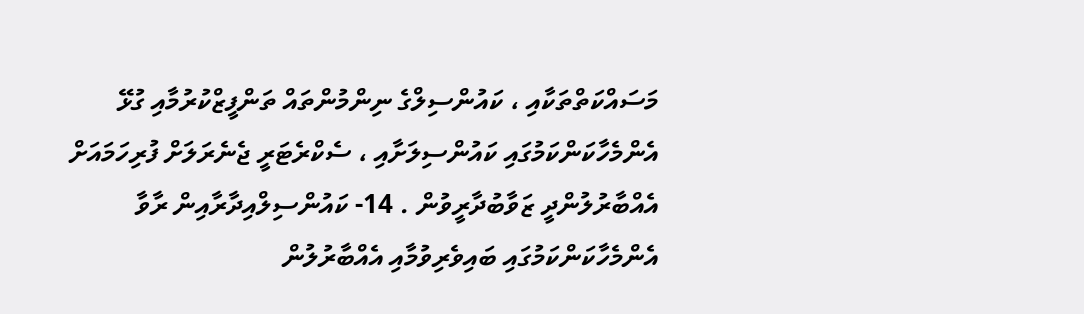މަސައްކަތްތަކާއި ، ކައުންސިލްގެ ނިންމުންތައް ތަންފީޒްކުރުމާއި ގުޅޭ އެންމެހާކަންކަމުގައި ކައުންސިލަށާއި ، ސެކްރެޓަރީ ޖެނެރަލަށް ފުރިހަމައަށް އެއްބާރުލުންދީ ޒަވާބުދާރީވުން . 14- ކައުންސިލްއިދާރާއިން ރާވާ އެންމެހާކަންކަމުގައި ބައިވެރިވުމާއި އެއްބާރުލުން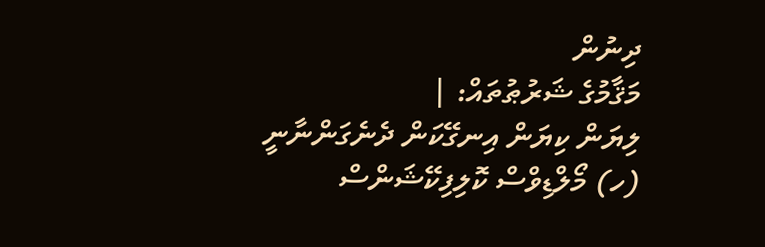ދިނުން
މަޤާމުގެ ޝަރުޠުތައް: |
ލިޔަން ކިޔަން އިނގޭކަން ދެނެގަންނާނީ
(ހ) މޯލްޑިވްސް ކޮލިފިކޭޝަންސް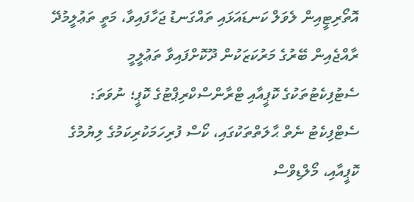އޮތޯރިޓީއިން ލެވަލް ކަނޑައަޅައި ތައްގަނޑު ޖަހާފައިވާ، މަތީ ތަޢުލީމުދޭ ރާއްޖެއިން ބޭރުގެ މަރުކަޒަކުން ދޫކޮށްފައިވާ ތަޢުލީމީ ސެޓުފިކެޓުތަކުގެ ކޮޕީއާއި ޓްރާންސްކްރިޕްޓުގެ ކޮޕީ؛ ނުވަތަ: ސެޓްފިކެޓު ނެތް ޙާލަތްތަކުގައި، ކޯސް ފުރިހަމަކުރިކަމުގެ ލިޔުމުގެ ކޮޕީއާއި، މޯލްޑިވްސް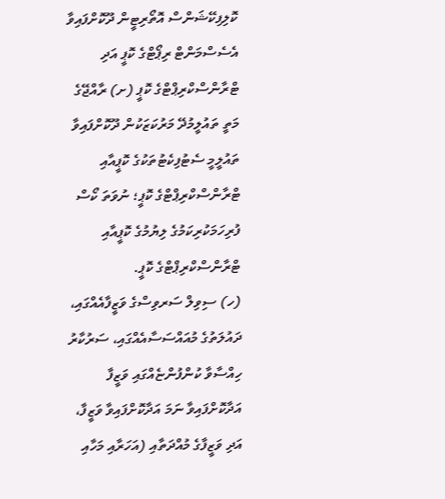ކޮލިފިކޭޝަންސް އޮތޯރިޓީން ދޫކޮށްފައިވާ އެސެސްމަންޓް ރިޕޯޓްގެ ކޮޕީ އަދި ޓްރާންސްކްރިޕްޓްގެ ކޮޕީ (ށ) ރާއްޖޭގެ މަތީ ތައުލީމުދޭ މަރުކަޒަކުން ދޫކޮށްފައިވާ ތައުލީމީ ސެޓުފިކެޓުތަކުގެ ކޮޕީއާއި ޓްރާންސްކްރިޕްޓްގެ ކޮޕީ؛ ނުވަތަ ކޯސް ފުރިހަމަކުރިކަމުގެ ލިޔުމުގެ ކޮޕީއާއި ޓްރާންސްކްރިޕްޓްގެ ކޮޕީ.
(ހ) ސިވިލް ސަރވިސްގެ ވަޒީފާއެއްގައި، ދައުލަތުގެ މުއައްސަސާއެއްގައި، ސަރުކާރު ހިއްސާވާ ކުންފުންޏެއްގައި ވަޒީފާ އަދާކޮށްފައިވާ ނަމަ އަދާކޮށްފައިވާ ވަޒީފާ، އަދި ވަޒީފާގެ މުއްދަތާއި (އަހަރާއި މަހާއި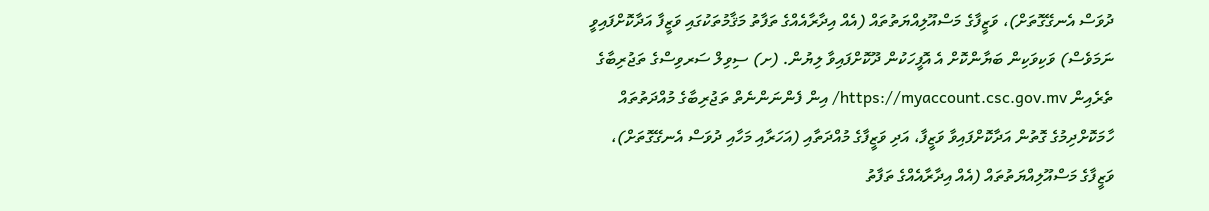ދުވަސް އެނގޭގޮތަށް)، ވަޒީފާގެ މަސްއޫލިއްޔަތުތައް (އެއް އިދާރާއެއްގެ ތަފާތު މަޤާމުތަކުގައި ވަޒީފާ އަދާކޮށްފައިވީ ނަމަވެސް) ވަކިވަކިން ބަޔާންކޮށް އެ އޮފީހަކުން ދޫކޮށްފައިވާ ލިޔުން. (ށ) ސިވިލް ސަރވިސްގެ ތަޖުރިބާގެ ތެރެއިން https://myaccount.csc.gov.mv/ އިން ފެންނަންނެތް ތަޖުރިބާގެ މުއްދަތުތައް ހާމަކޮށްދިމުގެ ގޮތުން އަދާކޮށްފައިވާ ވަޒީފާ، އަދި ވަޒީފާގެ މުއްދަތާއި (އަހަރާއި މަހާއި ދުވަސް އެނގޭގޮތަށް)، ވަޒީފާގެ މަސްއޫލިއްޔަތުތައް (އެއް އިދާރާއެއްގެ ތަފާތު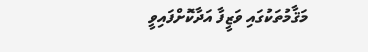މަޤާމުތަކުގައި ވަޒީފާ އަދާކޮށްފައިވީ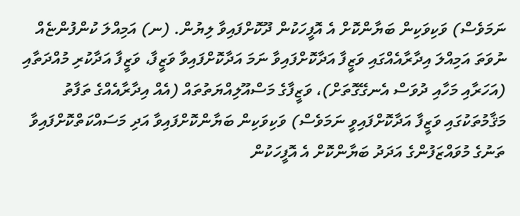ނަމަވެސް) ވަކިވަކިން ބަޔާންކޮށް އެ އޮފީހަކުން ދޫކޮށްފައިވާ ލިޔުން. (ނ) އަމިއްލަ ކުންފުންޏެއް ނުވަތަ އަމިއްލަ އިދާރާއެއްގައި ވަޒީފާ އަދާކޮށްފައިވާ ނަމަ އަދާކޮށްފައިވާ ވަޒީފާ، ވަޒީފާ އަދާކުރި މުއްދަތާއި (އަހަރާއި މަހާއި ދުވަސް އެނގޭގޮތަށް)، ވަޒީފާގެ މަސްއޫލިއްޔަތުތައް (އެއް އިދާރާއެއްގެ ތަފާތު މަޤާމުތަކުގައި ވަޒީފާ އަދާކޮށްފައިވީ ނަމަވެސް) ވަކިވަކިން ބަޔާންކޮށްފައިވާ އަދި މަސައްކަތްކޮށްފައިވާ ތަނުގެ މުވައްޒަފުންގެ އަދަދު ބަޔާންކޮށް އެ އޮފީހަކުން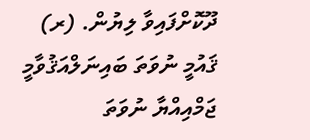ދޫކޮށްފައިވާ ލިޔުން. (ރ) ޤައުމީ ނުވަތަ ބައިނަލްއަޤުވާމީ ޖަމްއިއްޔާ ނުވަތަ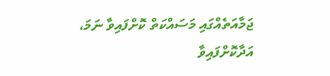ޖަމާއަތެއްގައި މަސައްކަތް ކޮށްފައިވާ ނަމަ، އަދާކޮށްފައިވާ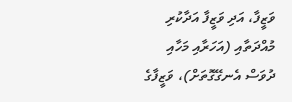ވަޒީފާ، އަދި ވަޒީފާ އަދާކުރި މުއްދަތާއި (އަހަރާއި މަހާއި ދުވަސް އެނގޭގޮތަށް)، ވަޒީފާގެ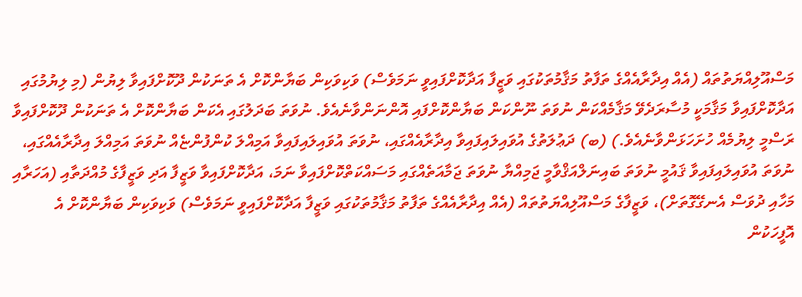މަސްއޫލިއްޔަތުތައް (އެއް އިދާރާއެއްގެ ތަފާތު މަޤާމުތަކުގައި ވަޒީފާ އަދާކޮށްފައިވީ ނަމަވެސް) ވަކިވަކިން ބަޔާންކޮށް އެ ތަނަކުން ދޫކޮށްފައިވާ ލިޔުން (މި ލިޔުމުގައި އަދާކޮށްފައިވާ މަޤާމަކީ މުސާރަދެވޭ މަޤާމެއްކަން ނުވަތަ ނޫންކަން ބަޔާންކޮށްފައި އޮންނަންވާނެއެވެ. ނުވަތަ ބަދަލުގައި އެކަން ބަޔާންކޮށް އެ ތަނަކުން ދޫކޮށްފައިވާ ރަސްމީ ލިޔުމެއް ހުށަހަޅަންވާނެއެވެ.) (ބ) ދަޢުލަތުގެ އުވައިލައިފައިވާ އިދާރާއެއްގައި، ނުވަތަ އުވައިލައިފައިވާ އަމިއްލަ ކުންފުންޏެއް ނުވަތަ އަމިއްލަ އިދާރާއެއްގައި، ނުވަތަ އުވައިލައިފައިވާ ޤައުމީ ނުވަތަ ބައިނަލްއަޤްވާމީ ޖަމިއްޔާ ނުވަތަ ޖަމާއަތެއްގައި މަސައްކަތްކޮށްފައިވާ ނަމަ، އަދާކޮށްފައިވާ ވަޒީފާ އަދި ވަޒީފާގެ މުއްދަތާއި (އަހަރާއި މަހާއި ދުވަސް އެނގޭގޮތަށް)، ވަޒީފާގެ މަސްއޫލިއްޔަތުތައް (އެއް އިދާރާއެއްގެ ތަފާތު މަޤާމުތަކުގައި ވަޒީފާ އަދާކޮށްފައިވީ ނަމަވެސް) ވަކިވަކިން ބަޔާންކޮށް އެ އޮފީހަކުން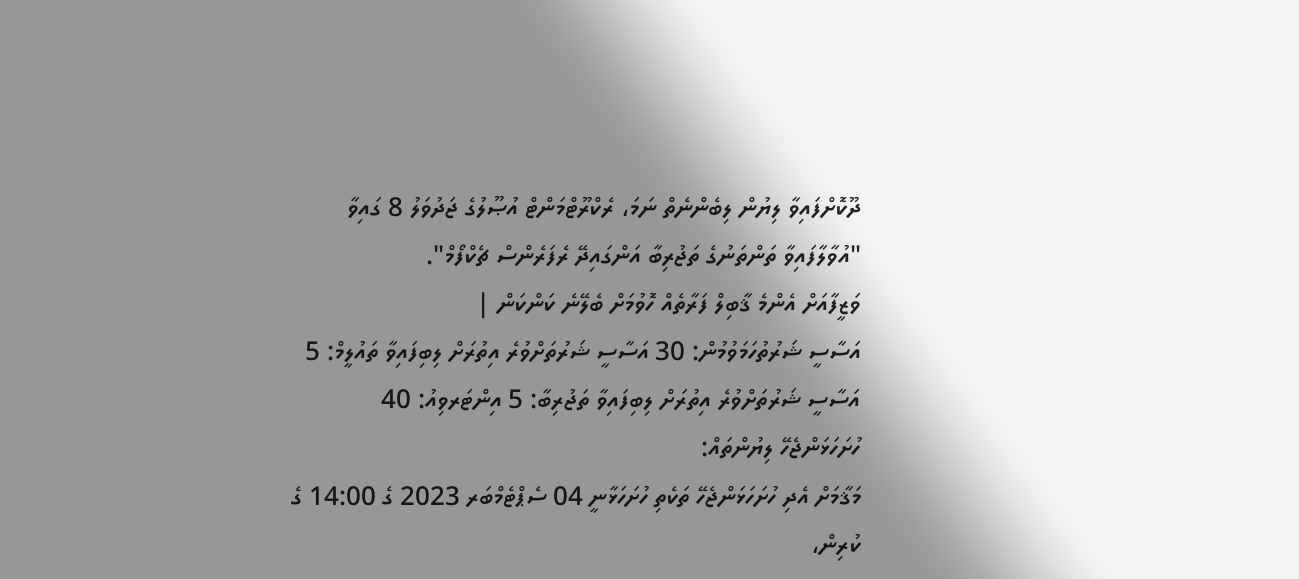ދޫކޮށްފައިވާ ލިޔުން ލިބެންނެތް ނަމަ، ރެކްރޫޓްމަންޓް އުޞޫލުގެ ޖަދުވަލު 8 ގައިވާ "އުވާލާފައިވާ ތަންތަނުގެ ތަޖުރިބާ އަންގައިދޭ ރެފަރެންސް ޗެކްފޯމް".
ވަޒީފާއަށް އެންމެ ޤާބިލް ފަރާތެއް ހޮވުމަށް ބެލޭނެ ކަންކަން |
އަސާސީ ޝަރުތުހަމަވުމުން: 30 އަސާސީ ޝަރުތަށްވުރެ އިތުރަށް ލިބިފައިވާ ތައުލީމް: 5 އަސާސީ ޝަރުތަށްވުރެ އިތުރަށް ލިބިފައިވާ ތަޖުރިބާ: 5 އިންޓަރވިއު: 40
ހުށަހަޅަންޖެހޭ ލިޔުންތައް:
މަޤާމަށް އެދި ހުށަހަޅަންޖެހޭ ތަކެތި ހުށަހަޅާނީ 04 ސެޕްޓެމްބަރ 2023 ގެ 14:00 ގެ ކުރިން،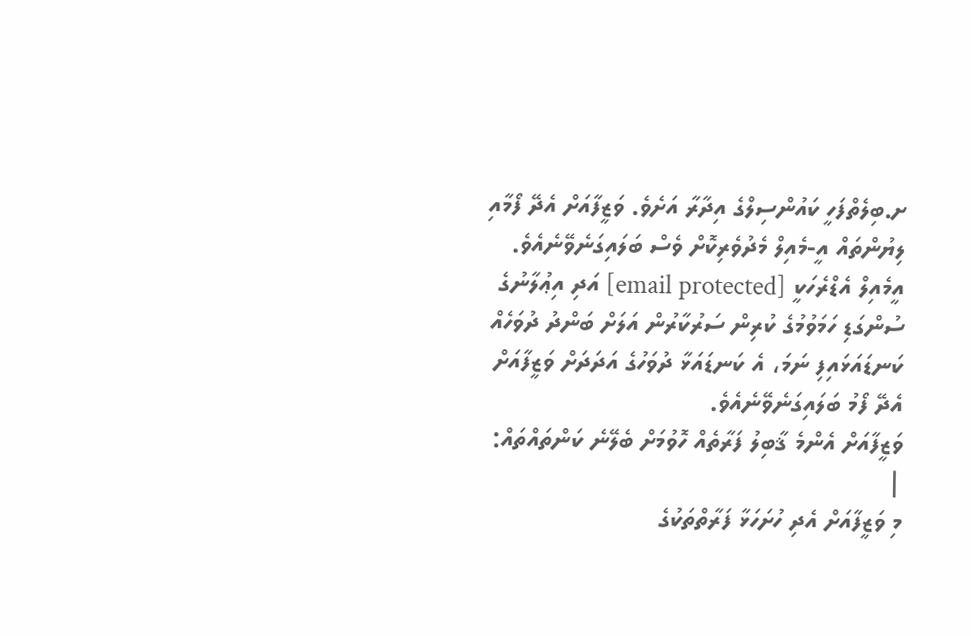ށ.ބިލެތްފަހީ ކައުންސިލްގެ އިދާރާ އަށެވެ. ވަޒީފާއަށް އެދޭ ފޯމާއި ލިޔުންތައް އީ-މެއިލް މެދުވެރިކޮށް ވެސް ބަލައިގަނެވޭނެއެވެ. އީމެއިލް އެޑްރެހަކީ [email protected] އަދި އިޢުލާނުގެ ސުންގަޑި ހަމަވުމުގެ ކުރިން ސަރުކާރުން އަލަށް ބަންދު ދުވަހެއް ކަނޑައަޅައިފި ނަމަ، އެ ކަނޑައަޅާ ދުވަހުގެ އަދަދަށް ވަޒީފާއަށް އެދޭ ފޯމު ބަލައިގަނެވޭނެއެވެ.
ވަޒީފާއަށް އެންމެ ޤާބިލު ފަރާތެއް ހޮވުމަށް ބެލޭނެ ކަންތައްތައް: |
މި ވަޒީފާއަށް އެދި ހުށަހަޅާ ފަރާތްތަކުގެ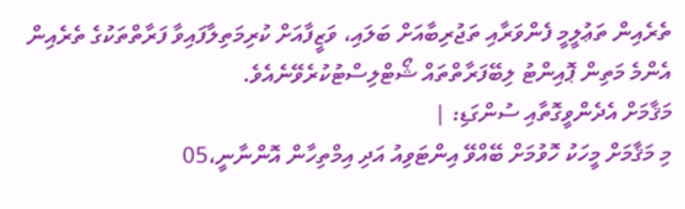ތެރެއިން ތަޢުލީމީ ފެންވަރާއި ތަޖުރިބާއަށް ބަލައި، ވަޒީފާއަށް ކުރިމަތިލާފައިވާ ފަރާތްތަކުގެ ތެރެއިން އެންމެ މަތިން ޕޮއިންޓު ލިބޭފަރާތްތައް ޝޯޓްލިސްޓުކުރެވޭނެއެވެ.
މަޤާމަށް އެދެންވީގޮތާއި ސުންގަޑި: |
މި މަޤާމަށް މީހަކު ހޮވުމަށް ބޭއްވޭ އިންޓަވިއު އަދި އިމްތިހާން އޮންނާނީ،05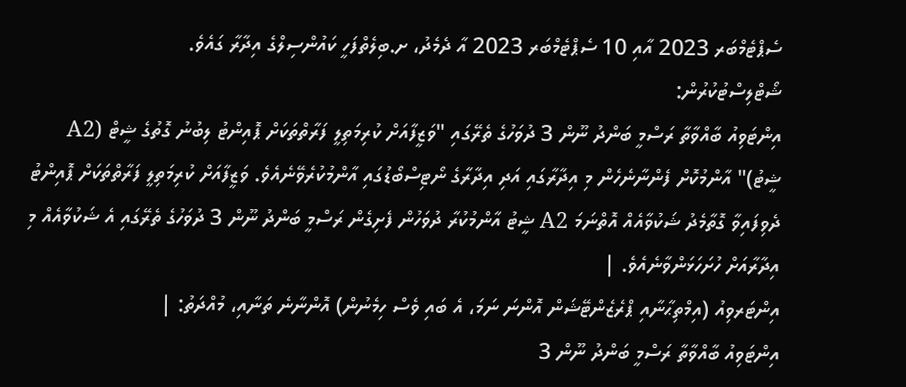ސެޕްޓެމްބަރ 2023 އާއި 10 ސެޕްޓެމްބަރ 2023 އާ ދެމެދު، ށ.ބިލެތްފަހީ ކައުންސިލްގެ އިދާރާ ގައެވެ.
ޝޯޓްލިސްޓުކުރުން:
އިންޓަވިއު ބާއްވާތާ ރަސްމީ ބަންދު ނޫން 3 ދުވަހުގެ ތެރޭގައި "ވަޒީފާއަށް ކުރިމަތިލީ ފަރާތްތަކަށް ޕޮއިންޓު ލިބުނު ގޮތުގެ ޝީޓް (A2 ޝީޓު)" އާންމުކޮށް ފެންނާނެހެން މި އިދާރާގައި އަދި އިދާރާގެ ނޯޓިސްބޯޑުގައި އާންމުކުރެވޭނެއެވެ. ވަޒީފާއަށް ކުރިމަތިލީ ފަރާތްތަކަށް ޕޮއިންޓު ދެވިފައިވާ ގޮތާމެދު ޝަކުވާއެއް އޮތްނަމަ A2 ޝީޓު އާންމުކުރާ ދުވަހުން ފެށިގެން ރަސްމީ ބަންދު ނޫން 3 ދުވަހުގެ ތެރޭގައި އެ ޝަކުވާއެއް މި އިދާރާއަށް ހުށަހަޅަންވާނެއެވެ. |
އިންޓަރވިއު (އިމްތިޙާނާއި ޕްރެޒެންޓޭޝަން އޮންނަ ނަމަ، އެ ބައި ވެސް ހިމެނުން) އޮންނާނެ ތަނާއި، މުއްދަތު: |
އިންޓަވިއު ބާއްވާތާ ރަސްމީ ބަންދު ނޫން 3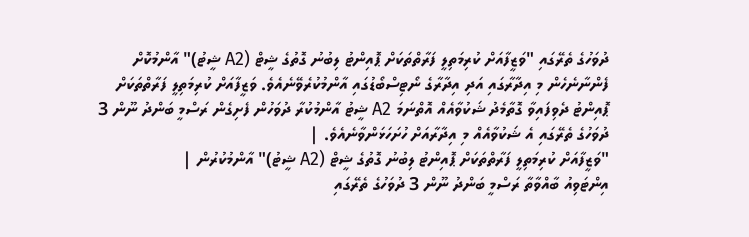ދުވަހުގެ ތެރޭގައި "ވަޒީފާއަށް ކުރިމަތިލީ ފަރާތްތަކަށް ޕޮއިންޓު ލިބުނު ގޮތުގެ ޝީޓް (A2 ޝީޓު)" އާންމުކޮށް ފެންނާނެހެން މި އިދާރާގައި އަދި އިދާރާގެ ނޯޓިސްބޯޑުގައި އާންމުކުރެވޭނެއެވެ. ވަޒީފާއަށް ކުރިމަތިލީ ފަރާތްތަކަށް ޕޮއިންޓު ދެވިފައިވާ ގޮތާމެދު ޝަކުވާއެއް އޮތްނަމަ A2 ޝީޓު އާންމުކުރާ ދުވަހުން ފެށިގެން ރަސްމީ ބަންދު ނޫން 3 ދުވަހުގެ ތެރޭގައި އެ ޝަކުވާއެއް މި އިދާރާއަށް ހުށަހަޅަންވާނެއެވެ. |
"ވަޒީފާއަށް ކުރިމަތިލީ ފަރާތްތަކަށް ޕޮއިންޓު ލިބުނު ގޮތުގެ ޝީޓް (A2 ޝީޓު)" އާންމުކުރުން |
އިންޓަވިއު ބާއްވާތާ ރަސްމީ ބަންދު ނޫން 3 ދުވަހުގެ ތެރޭގައި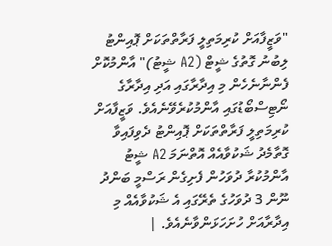"ވަޒީފާއަށް ކުރިމަތިލީ ފަރާތްތަކަށް ޕޮއިންޓު ލިބުނު ގޮތުގެ ޝީޓް (A2 ޝީޓު)" އާންމުކޮށް ފެންނާނެހެން މި އިދާރާގައި އަދި އިދާރާގެ ނޯޓިސްބޯޑުގައި އާންމުކުރެވޭނެއެވެ. ވަޒީފާއަށް ކުރިމަތިލީ ފަރާތްތަކަށް ޕޮއިންޓު ދެވިފައިވާ ގޮތާމެދު ޝަކުވާއެއް އޮތްނަމަ A2 ޝީޓު އާންމުކުރާ ދުވަހުން ފެށިގެން ރަސްމީ ބަންދު ނޫން 3 ދުވަހުގެ ތެރޭގައި އެ ޝަކުވާއެއް މި އިދާރާއަށް ހުށަހަޅަންވާނެއެވެ. |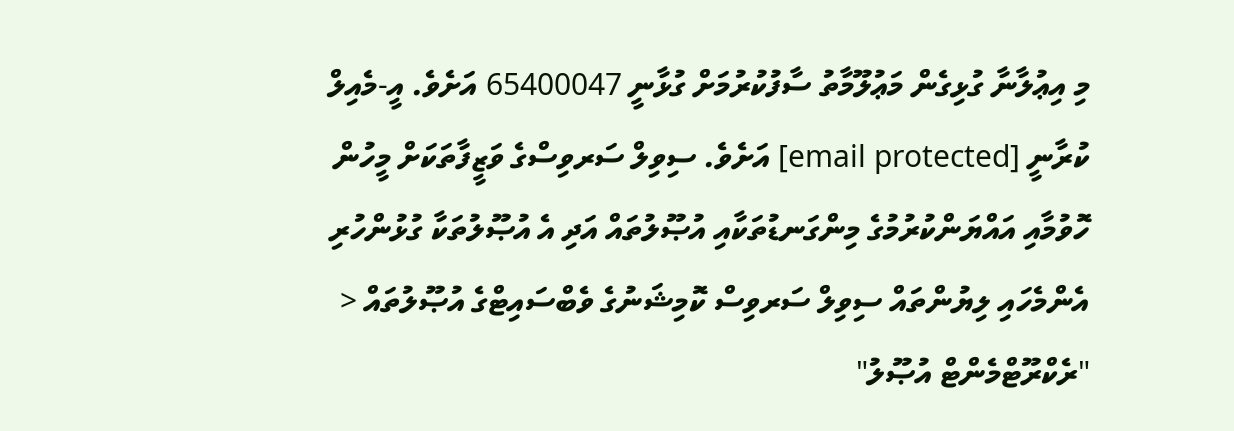މި އިޢުލާނާ ގުޅިގެން މަޢުލޫމާތު ސާފުކުރުމަށް ގުޅާނީ 65400047 އަށެވެ. އީ-މެއިލް ކުރާނީ [email protected] އަށެވެ. ސިވިލް ސަރވިސްގެ ވަޒީފާތަކަށް މީހުން ހޮވުމާއި އައްޔަންކުރުމުގެ މިންގަނޑުތަކާއި އުޞޫލުތައް އަދި އެ އުޞޫލުތަކާ ގުޅުންހުރި އެންމެހައި ލިޔުންތައް ސިވިލް ސަރވިސް ކޮމިޝަނުގެ ވެބްސައިޓްގެ އުޞޫލުތައް < "ރެކްރޫޓްމެންޓް އުޞޫލު"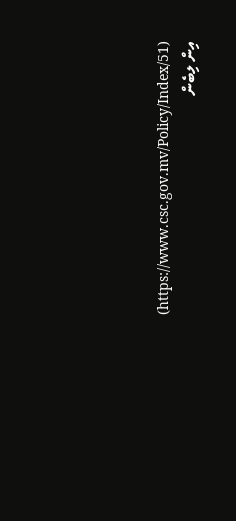(https://www.csc.gov.mv/Policy/Index/51) އިން ލިބެން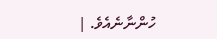ހުންނާނެއެވެ. |